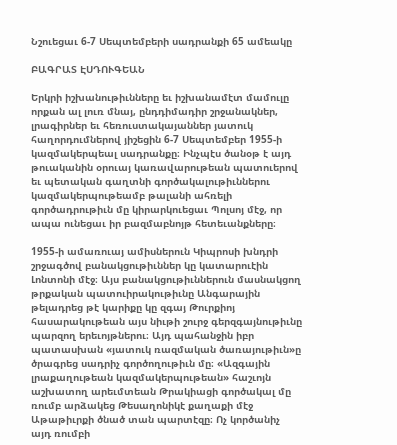Նշուեցաւ 6-7 Սեպտեմբերի սադրանքի 65 ամեակը

ԲԱԳՐԱՏ ԷՍԴՈՒԳԵԱՆ

Երկրի իշխանութիւնները եւ իշխանամէտ մամուլը որքան ալ լուռ մնայ, ընդդիմադիր շրջանակներ, լրագիրներ եւ հեռուստակայաններ յատուկ հաղորդումներով յիշեցին 6-7 Սեպտեմբեր 1955-ի կազմակերպեալ սադրանքը։ Ինչպէս ծանօթ է այդ թուականին օրուայ կառավարութեան պատուերով եւ պետական գաղտնի գործակալութիւններու կազմակերպութեամբ թալանի ահռելի գործադրութիւն մը կիրարկուեցաւ Պոլսոյ մէջ, որ ապա ունեցաւ իր բազմաբնոյթ հետեւանքները։

1955-ի ամառուայ ամիսներուն Կիպրոսի խնդրի շրջագծով բանակցութիւններ կը կատարուէին Լոնտոնի մէջ։ Այս բանակցութիւններուն մասնակցող թրքական պատուիրակութիւնը Անգարային թելադրեց թէ կարիքը կը զգայ Թուրքիոյ հասարակութեան այս նիւթի շուրջ գերզգայնութիւնը պարզող երեւոյթներու։ Այդ պահանջին իբր պատասխան «յատուկ ռազմական ծառայութիւն»ը ծրագրեց սադրիչ գործողութիւն մը։ «Ազգային լրաքաղութեան կազմակերպութեան» հաշւոյն աշխատող արեւմտեան Թրակիացի գործակալ մը ռումբ արձակեց Թեսաղոնիկէ քաղաքի մէջ Աթաթիւրքի ծնած տան պարտէզը։ Ոչ կործանիչ այդ ռումբի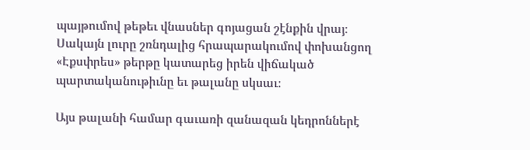պայթումով թեթեւ վնասներ գոյացան շէնքին վրայ։ Սակայն լուրը շռնդալից հրապարակումով փոխանցող «Էքսփրես» թերթը կատարեց իրեն վիճակած պարտականութիւնը եւ թալանը սկսաւ։

Այս թալանի համար գաւառի զանազան կեդրոններէ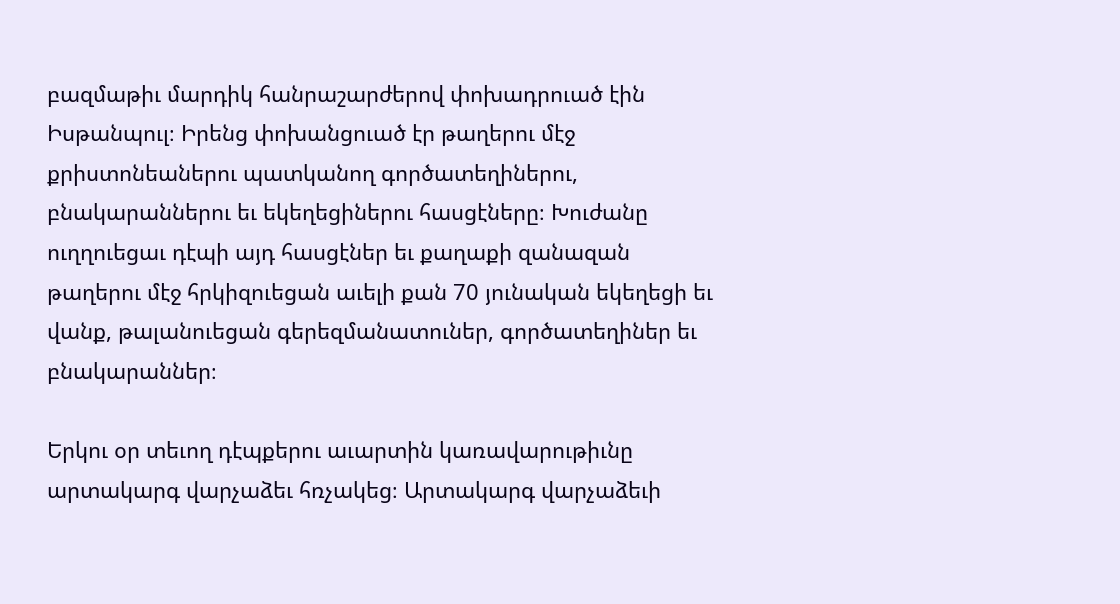բազմաթիւ մարդիկ հանրաշարժերով փոխադրուած էին Իսթանպուլ։ Իրենց փոխանցուած էր թաղերու մէջ քրիստոնեաներու պատկանող գործատեղիներու, բնակարաններու եւ եկեղեցիներու հասցէները։ Խուժանը ուղղուեցաւ դէպի այդ հասցէներ եւ քաղաքի զանազան թաղերու մէջ հրկիզուեցան աւելի քան 70 յունական եկեղեցի եւ վանք, թալանուեցան գերեզմանատուներ, գործատեղիներ եւ բնակարաններ։

Երկու օր տեւող դէպքերու աւարտին կառավարութիւնը արտակարգ վարչաձեւ հռչակեց։ Արտակարգ վարչաձեւի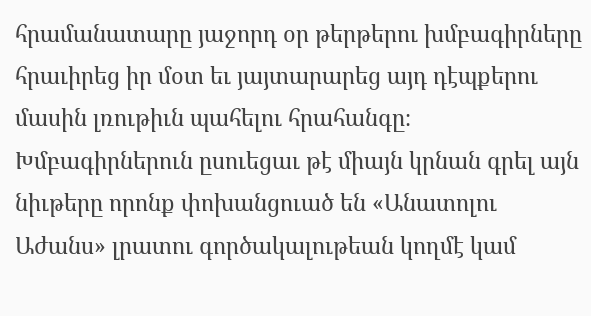հրամանատարը յաջորդ օր թերթերու խմբագիրները հրաւիրեց իր մօտ եւ յայտարարեց այդ դէպքերու մասին լռութիւն պահելու հրահանգը։ Խմբագիրներուն ըսուեցաւ թէ միայն կրնան գրել այն նիւթերը որոնք փոխանցուած են «Անատոլու Աժանս» լրատու գործակալութեան կողմէ կամ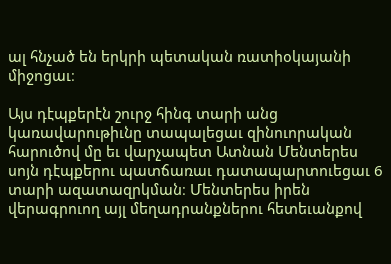ալ հնչած են երկրի պետական ռատիօկայանի միջոցաւ։

Այս դէպքերէն շուրջ հինգ տարի անց կառավարութիւնը տապալեցաւ զինուորական հարուծով մը եւ վարչապետ Ատնան Մենտերես սոյն դէպքերու պատճառաւ դատապարտուեցաւ 6 տարի ազատազրկման։ Մենտերես իրեն վերագրուող այլ մեղադրանքներու հետեւանքով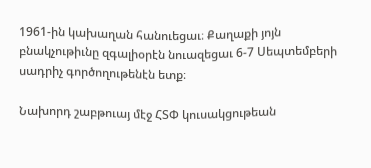1961-ին կախաղան հանուեցաւ։ Քաղաքի յոյն բնակչութիւնը զգալիօրէն նուազեցաւ 6-7 Սեպտեմբերի սադրիչ գործողութենէն ետք։

Նախորդ շաբթուայ մէջ ՀՏՓ կուսակցութեան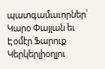պատգամաւորներ՝ Կարօ Փայլան եւ Էօմէր Ֆարուք Կերկերլիօղլու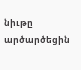նիւթը արծարծեցին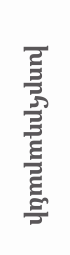խորհրդարանի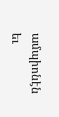ամպիոնէն եւ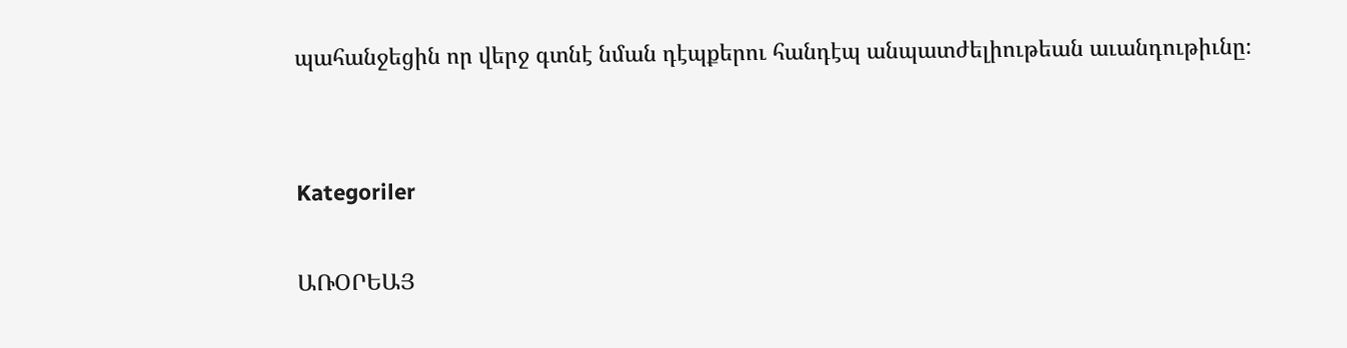պահանջեցին որ վերջ գտնէ նման դէպքերու հանդէպ անպատժելիութեան աւանդութիւնը։


Kategoriler

ԱՌՕՐԵԱՅ